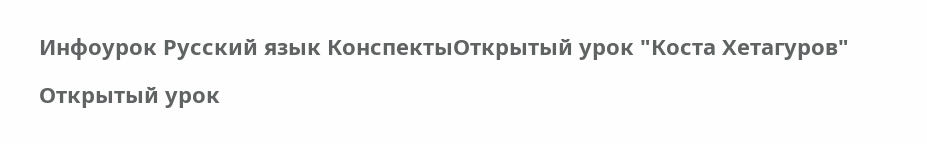Инфоурок Русский язык КонспектыОткрытый урок "Коста Хетагуров"

Открытый урок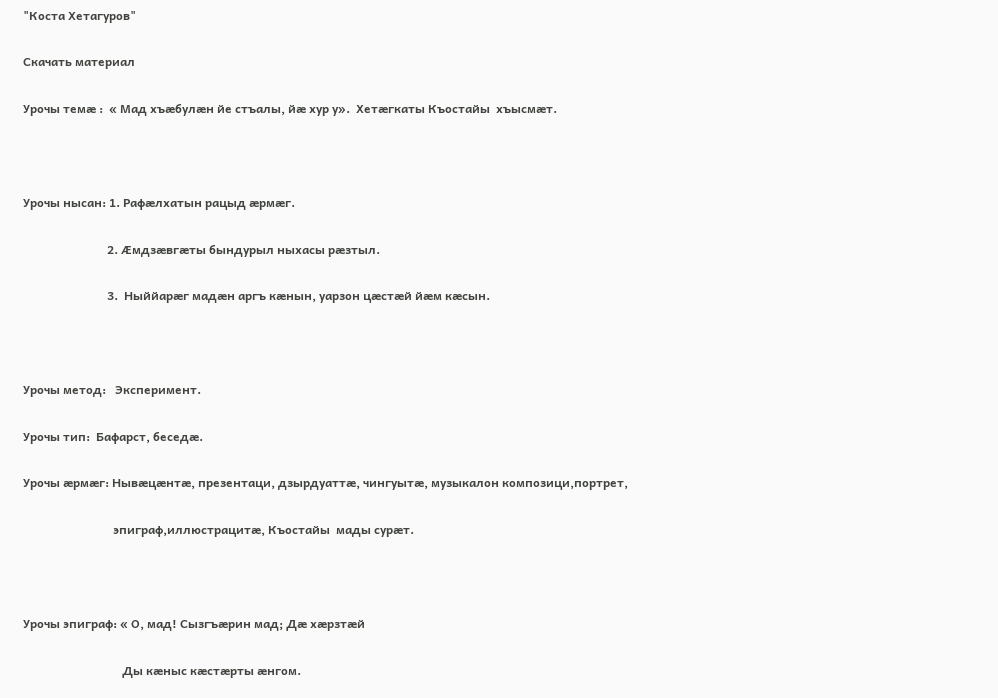"Коста Хетагуров"

Скачать материал

Урочы темӕ :  « Мад хъӕбулӕн йе стъалы, йӕ хур у».  Хетӕгкаты Къостайы  хъысмӕт.



Урочы нысан: 1. Рафӕлхатын рацыд ӕрмӕг.

                            2. Ӕмдзӕвгӕты бындурыл ныхасы рӕзтыл.

                            3.  Ныййарӕг мадӕн аргъ кӕнын, уарзон цӕстӕй йӕм кӕсын.



Урочы метод:   Эксперимент.

Урочы тип:  Бафарст, беседӕ.

Урочы ӕрмӕг: Нывӕцӕнтӕ, презентаци, дзырдуаттӕ, чингуытӕ, музыкалон композици,портрет,

                              эпиграф,иллюстрацитӕ, Къостайы  мады сурӕт.



Урочы эпиграф: « О, мад! Сызгъӕрин мад; Дӕ хӕрзтӕй

                                 Ды кӕныс кӕстӕрты ӕнгом.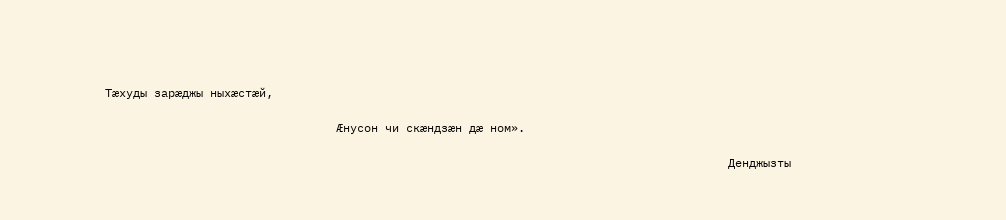Тӕхуды зарӕджы ныхӕстӕй,

                                 Ӕнусон чи скӕндзӕн дӕ ном».

                                                                                         Денджызты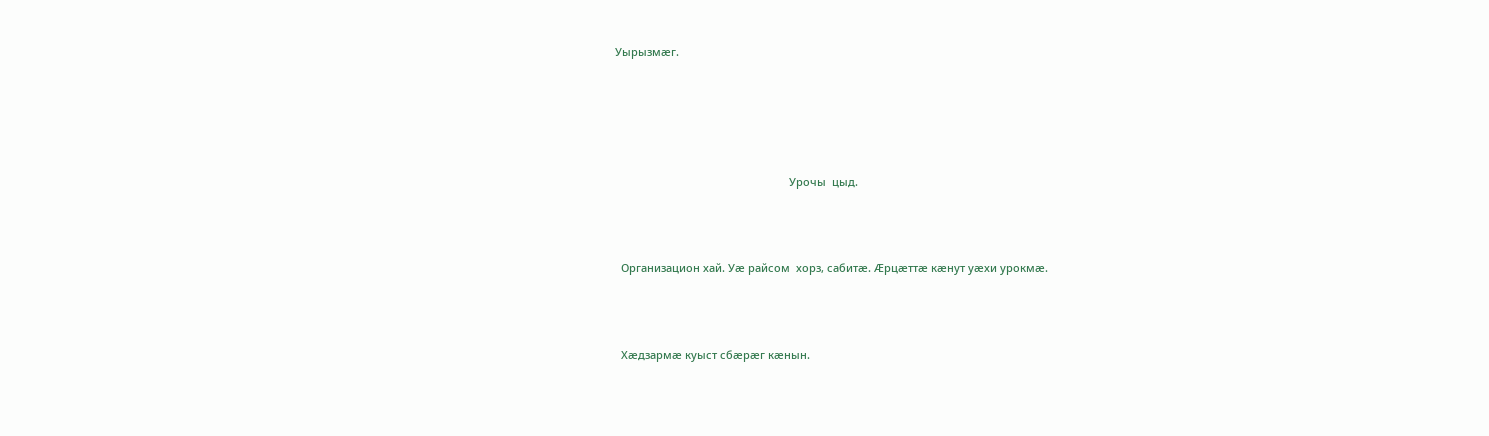Уырызмӕг.





                                                          Урочы  цыд.



  Организацион хай. Уӕ райсом  хорз, сабитӕ. Ӕрцӕттӕ кӕнут уӕхи урокмӕ.



  Хӕдзармӕ куыст сбӕрӕг кӕнын.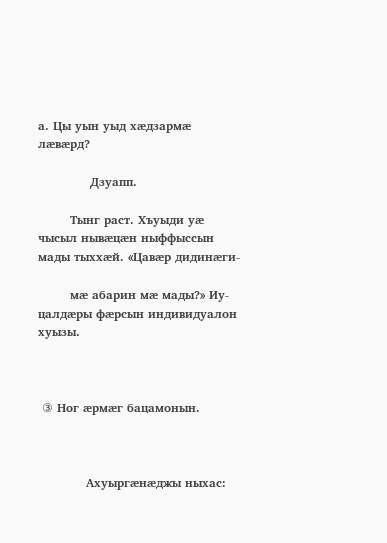а. Цы уын уыд хӕдзармӕ лӕвӕрд?

             Дзуапп.

        Тынг раст. Хъуыди уӕ чысыл нывӕцӕн ныффыссын мады тыххӕй. «Цавӕр дидинӕги-

        мӕ абарин мӕ мады?» Иу-цалдӕры фӕрсын индивидуалон хуызы.



 ③ Ног ӕрмӕг бацамонын.



            Ахуыргӕнӕджы ныхас: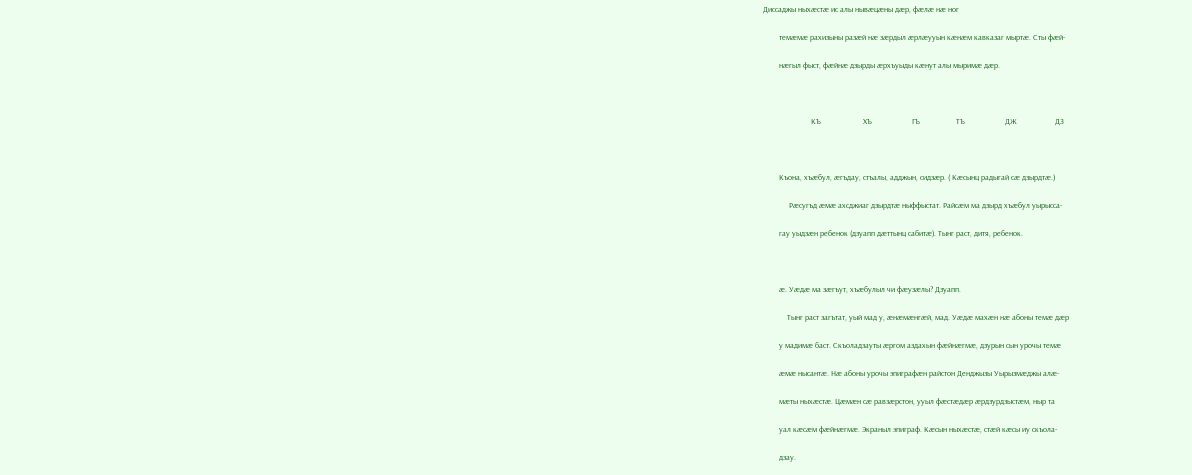Диссаджы ныхӕстӕ ис алы нывӕцӕны дӕр, фӕлӕ нӕ ног

        темӕмӕ рахизыны разӕй нӕ зӕрдыл ӕрлӕууын кӕнӕм кавказаг мыртӕ. Сты фӕй-

        нӕгыл фыст, фӕйнӕ дзырды ӕрхъуыды кӕнут алы мыримӕ дӕр.



                        КЪ                     ХЪ                    ГЪ                  ТЪ                    ДЖ                   ДЗ



        Къона, хъӕбул, ӕгъдау, стъалы, адджын, сидзӕр. ( Кӕсынц радыгай сӕ дзырдтӕ.)

             Рӕсугъд ӕмӕ ахсджиаг дзырдтӕ ныффыстат. Райсӕм ма дзырд хъӕбул уырысса-

        гау уыдзӕн ребенок (дзуапп дӕттынц сабитӕ). Тынг раст, дитя, ребенок.



        ӕ. Уӕдӕ ма зӕгъут, хъӕбулыл чи фӕузӕлы? Дзуапп.

            Тынг раст загътат, уый мад у, ӕнӕмӕнгӕй, мад. Уӕдӕ махӕн нӕ абоны темӕ дӕр

        у мадимӕ баст. Скъоладзауты ӕргом аздахын фӕйнӕгмӕ, дзурын сын урочы темӕ

        ӕмӕ нысантӕ. Нӕ абоны урочы эпиграфӕн райстон Денджызы Уырызмӕджы алӕ-

        мӕты ныхӕстӕ. Цӕмӕн сӕ равзӕрстон, ууыл фӕстӕдӕр ӕрдзурдзыстӕм, ныр та

        уал кӕсӕм фӕйнӕгмӕ. Экраныл эпиграф. Кӕсын ныхӕстӕ, стӕй кӕсы иу скъола-

        дзау.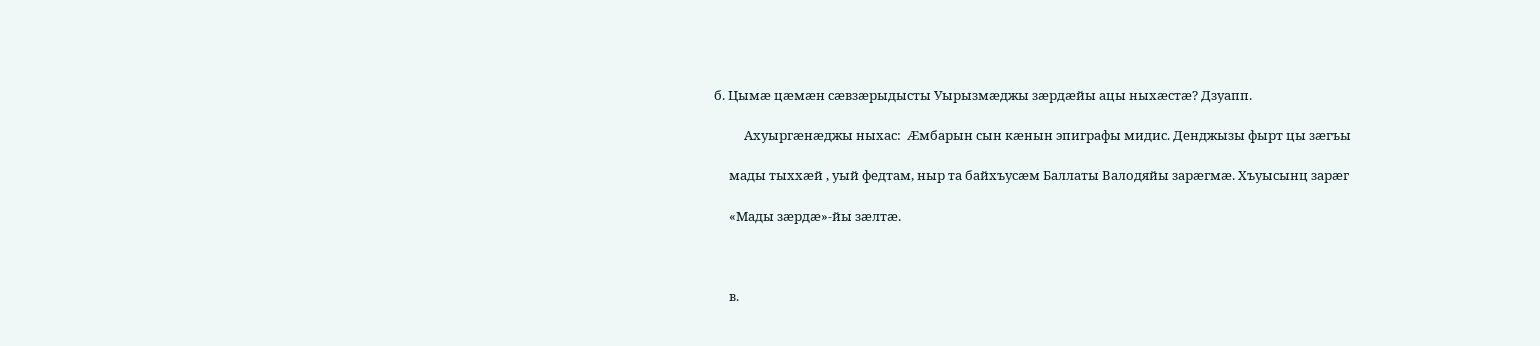б. Цымӕ цӕмӕн сӕвзӕрыдысты Уырызмӕджы зӕрдӕйы ацы ныхӕстӕ? Дзуапп.

          Ахуыргӕнӕджы ныхас:  Ӕмбарын сын кӕнын эпиграфы мидис. Денджызы фырт цы зӕгъы

     мады тыххӕй , уый федтам, ныр та байхъусӕм Баллаты Валодяйы зарӕгмӕ. Хъуысынц зарӕг

     «Мады зӕрдӕ»-йы зӕлтӕ.



     в.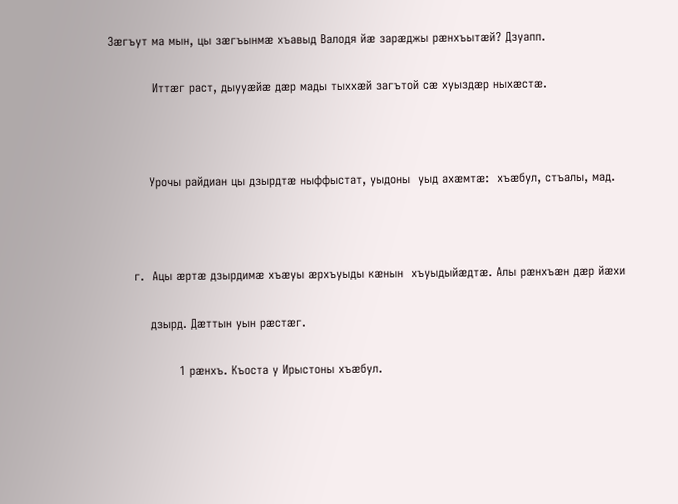Зӕгъут ма мын, цы зӕгъынмӕ хъавыд Валодя йӕ зарӕджы рӕнхъытӕй? Дзуапп.

           Иттӕг раст, дыууӕйӕ дӕр мады тыххӕй загътой сӕ хуыздӕр ныхӕстӕ.



          Урочы райдиан цы дзырдтӕ ныффыстат, уыдоны  уыд ахӕмтӕ:  хъӕбул, стъалы, мад.



      г.  Ацы ӕртӕ дзырдимӕ хъӕуы ӕрхъуыды кӕнын  хъуыдыйӕдтӕ. Алы рӕнхъӕн дӕр йӕхи

          дзырд. Дӕттын уын рӕстӕг.

                 1 рӕнхъ. Къоста у Ирыстоны хъӕбул.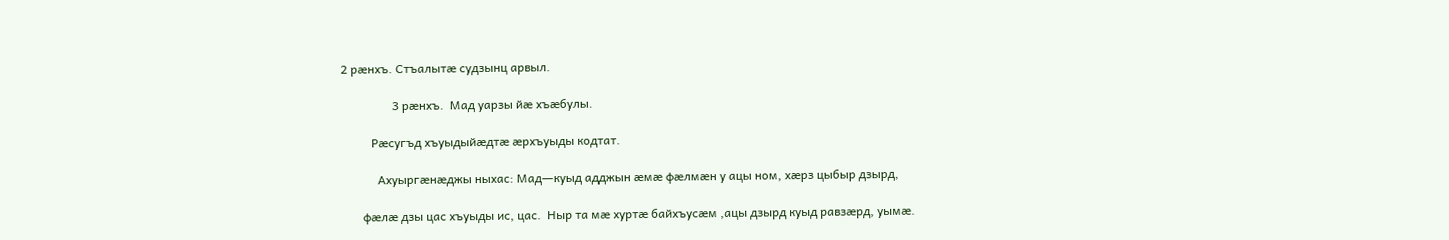2 рӕнхъ. Стъалытӕ судзынц арвыл.

                 3 рӕнхъ.  Мад уарзы йӕ хъӕбулы.

          Рӕсугъд хъуыдыйӕдтӕ ӕрхъуыды кодтат.

            Ахуыргӕнӕджы ныхас: Мад―куыд адджын ӕмӕ фӕлмӕн у ацы ном, хӕрз цыбыр дзырд,

       фӕлӕ дзы цас хъуыды ис, цас.  Ныр та мӕ хуртӕ байхъусӕм ,ацы дзырд куыд равзӕрд, уымӕ.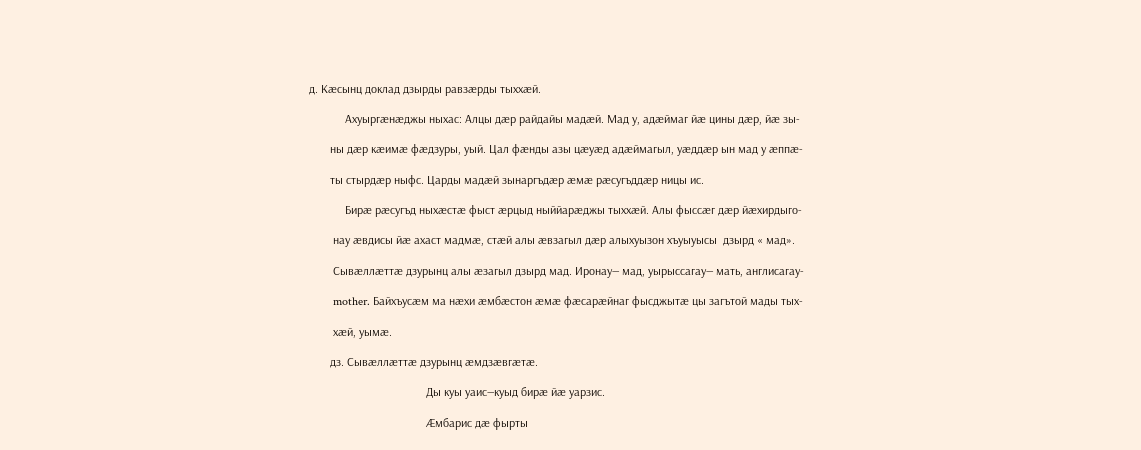д. Кӕсынц доклад дзырды равзӕрды тыххӕй.

            Ахуыргӕнӕджы ныхас: Алцы дӕр райдайы мадӕй. Мад у, адӕймаг йӕ цины дӕр, йӕ зы-

       ны дӕр кӕимӕ фӕдзуры, уый. Цал фӕнды азы цӕуӕд адӕймагыл, уӕддӕр ын мад у ӕппӕ-

       ты стырдӕр ныфс. Царды мадӕй зынаргъдӕр ӕмӕ рӕсугъддӕр ницы ис.

            Бирӕ рӕсугъд ныхӕстӕ фыст ӕрцыд ныййарӕджы тыххӕй. Алы фыссӕг дӕр йӕхирдыго-

        нау ӕвдисы йӕ ахаст мадмӕ, стӕй алы ӕвзагыл дӕр алыхуызон хъуыуысы  дзырд « мад».

        Сывӕллӕттӕ дзурынц алы ӕзагыл дзырд мад. Иронау― мад, уырыссагау― мать, англисагау-

        mother. Байхъусӕм ма нӕхи ӕмбӕстон ӕмӕ фӕсарӕйнаг фысджытӕ цы загътой мады тых-

        хӕй, уымӕ.

       дз. Сывӕллӕттӕ дзурынц ӕмдзӕвгӕтӕ.

                                       Ды куы уаис―куыд бирӕ йӕ уарзис.

                                       Ӕмбарис дӕ фырты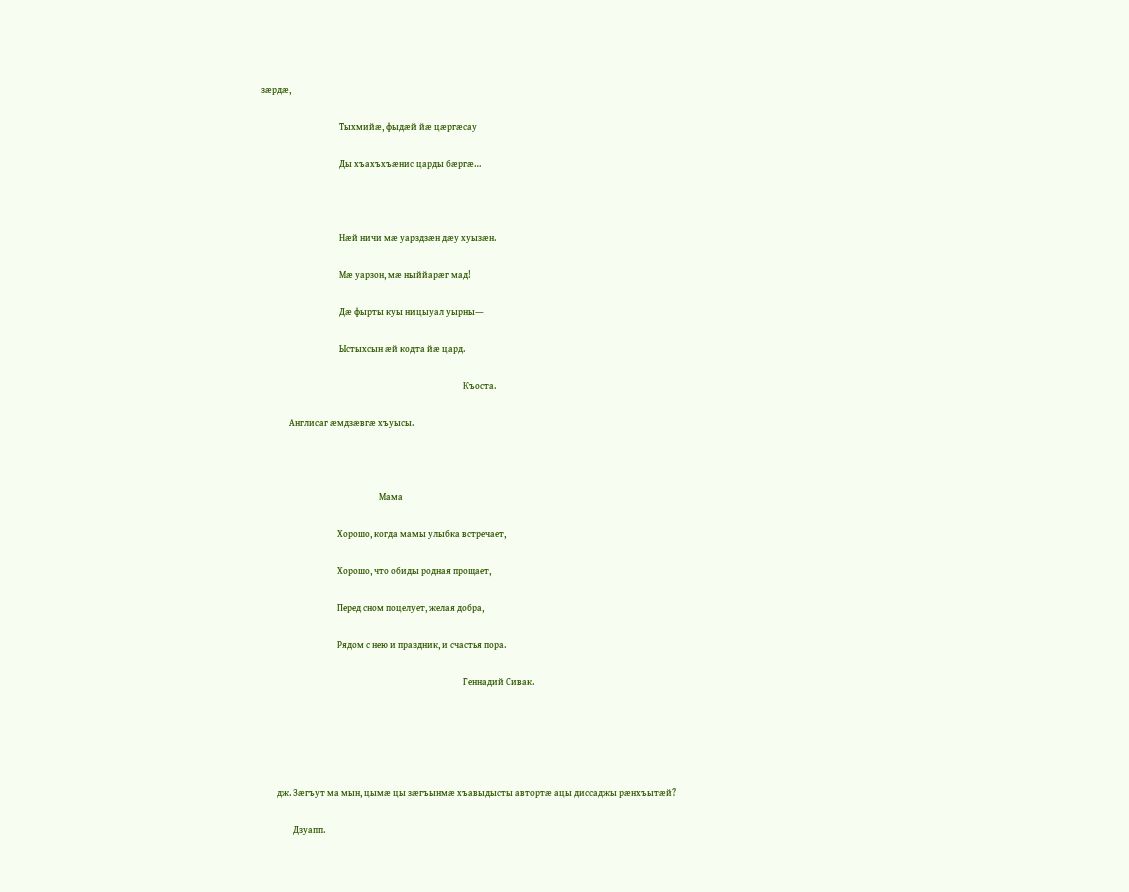зӕрдӕ,

                                       Тыхмийӕ, фыдӕй йӕ цӕргӕсау

                                       Ды хъахъхъӕнис царды бӕргӕ…



                                       Нӕй ничи мӕ уарздзӕн дӕу хуызӕн.

                                       Мӕ уарзон, мӕ ныййарӕг мад!

                                       Дӕ фырты куы ницыуал уырны―

                                       Ыстыхсын ӕй кодта йӕ цард.

                                                                                                     Къоста.

              Англисаг ӕмдзӕвгӕ хъуысы.



                                                           Мама

                                      Хорошо, когда мамы улыбка встречает,

                                      Хорошо, что обиды родная прощает,

                                      Перед сном поцелует, желая добра,

                                      Рядом с нею и праздник, и счастья пора.

                                                                                                     Геннадий Сивак.





        дж. Зӕгъут ма мын, цымӕ цы зӕгъынмӕ хъавыдысты автортӕ ацы диссаджы рӕнхъытӕй?

                Дзуапп.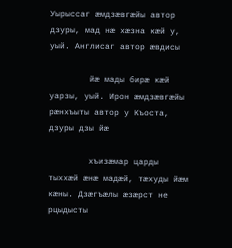Уырыссаг ӕмдзӕвгӕйы автор дзуры, мад нӕ хӕзна кӕй у, уый. Англисаг автор ӕвдисы

        йӕ мады бирӕ кӕй уарзы, уый. Ирон ӕмдзӕвгӕйы рӕнхъыты автор у Къоста, дзуры дзы йӕ

        хъизӕмар царды тыххӕй ӕнӕ мадӕй, тӕхуды йӕм кӕны. Дзӕгъӕлы ӕзӕрст не  рцыдысты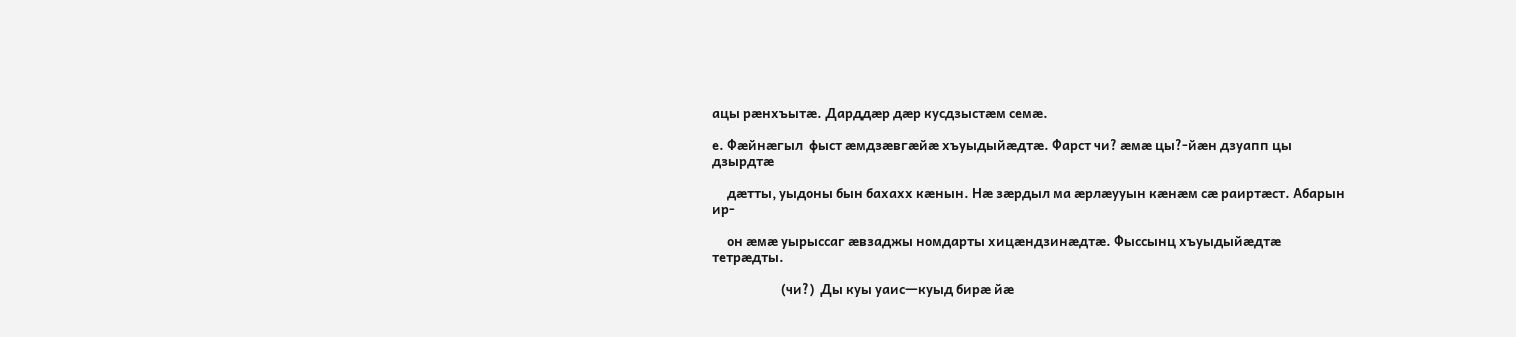ацы рӕнхъытӕ. Дарддӕр дӕр кусдзыстӕм семӕ.

е. Фӕйнӕгыл  фыст ӕмдзӕвгӕйӕ хъуыдыйӕдтӕ. Фарст чи? ӕмӕ цы?-йӕн дзуапп цы дзырдтӕ

     дӕтты, уыдоны бын бахахх кӕнын. Нӕ зӕрдыл ма ӕрлӕууын кӕнӕм сӕ раиртӕст. Абарын ир-

     он ӕмӕ уырыссаг ӕвзаджы номдарты хицӕндзинӕдтӕ. Фыссынц хъуыдыйӕдтӕ тетрӕдты.

                       (чи?)  Ды куы уаис―куыд бирӕ йӕ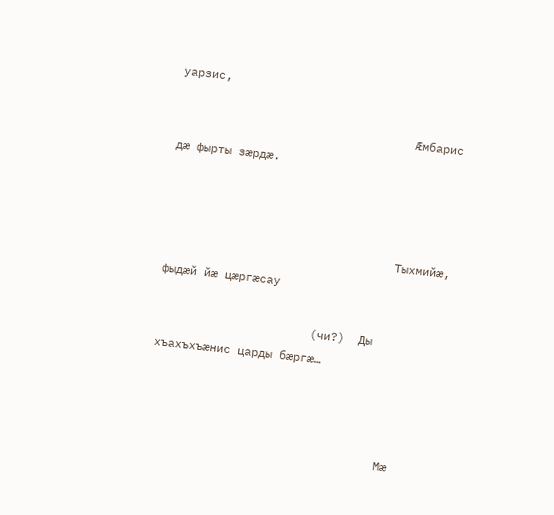уарзис,

                                  Ӕмбарис дӕ фырты зӕрдӕ.



                                 Тыхмийӕ, фыдӕй йӕ цӕргӕсау

                      (чи?)  Ды хъахъхъӕнис царды бӕргӕ…



                                 Мӕ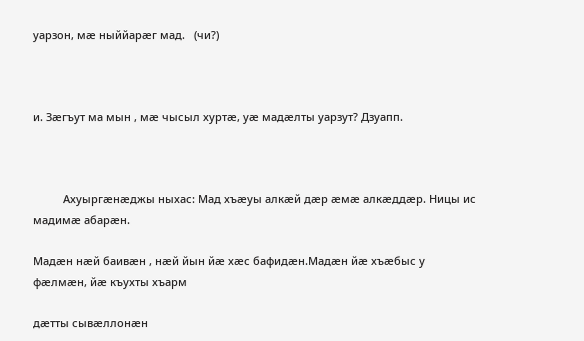уарзон, мӕ ныййарӕг мад.   (чи?)



и. Зӕгъут ма мын , мӕ чысыл хуртӕ, уӕ мадӕлты уарзут? Дзуапп.



          Ахуыргӕнӕджы ныхас: Мад хъӕуы алкӕй дӕр ӕмӕ алкӕддӕр. Ницы ис мадимӕ абарӕн.

Мадӕн нӕй баивӕн , нӕй йын йӕ хӕс бафидӕн.Мадӕн йӕ хъӕбыс у фӕлмӕн, йӕ къухты хъарм

дӕтты сывӕллонӕн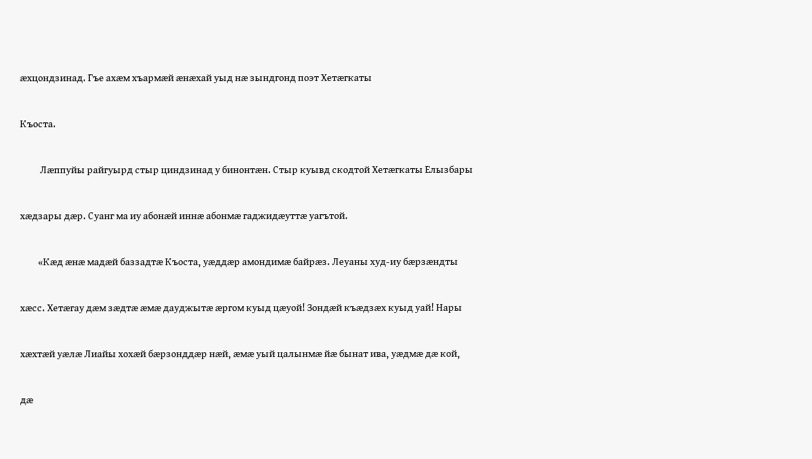ӕхцондзинад. Гъе ахӕм хъармӕй ӕнӕхай уыд нӕ зындгонд поэт Хетӕгкаты

Къоста.

          Лӕппуйы райгуырд стыр циндзинад у бинонтӕн. Стыр куывд скодтой Хетӕгкаты Елызбары

хӕдзары дӕр. Суанг ма иу абонӕй иннӕ абонмӕ гаджидӕуттӕ уагътой.

         «Кӕд ӕнӕ мадӕй баззадтӕ Къоста, уӕддӕр амондимӕ байрӕз. Леуаны худ-иу бӕрзӕндты

хӕсс. Хетӕгау дӕм зӕдтӕ ӕмӕ дауджытӕ ӕргом куыд цӕуой! Зондӕй къӕдзӕх куыд уай! Нары

хӕхтӕй уӕлӕ Лиайы хохӕй бӕрзонддӕр нӕй, ӕмӕ уый цалынмӕ йӕ бынат ива, уӕдмӕ дӕ кой,

дӕ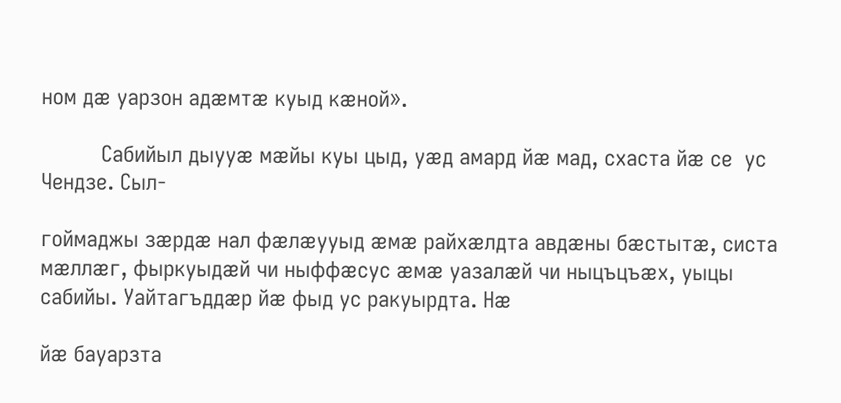ном дӕ уарзон адӕмтӕ куыд кӕной».

          Сабийыл дыууӕ мӕйы куы цыд, уӕд амард йӕ мад, схаста йӕ се  ус Чендзе. Сыл-

гоймаджы зӕрдӕ нал фӕлӕууыд ӕмӕ райхӕлдта авдӕны бӕстытӕ, систа мӕллӕг, фыркуыдӕй чи ныффӕсус ӕмӕ уазалӕй чи ныцъцъӕх, уыцы сабийы. Уайтагъддӕр йӕ фыд ус ракуырдта. Нӕ

йӕ бауарзта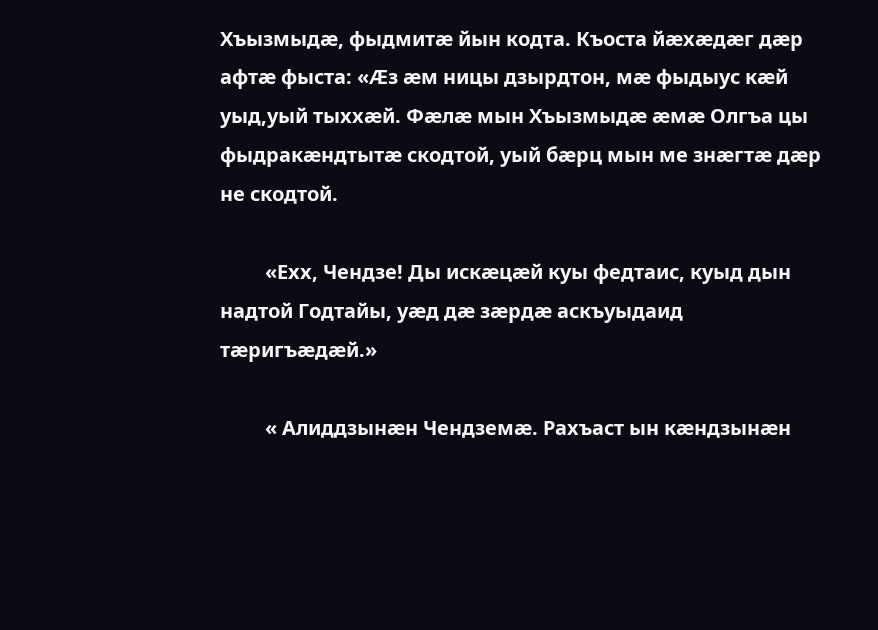Хъызмыдӕ, фыдмитӕ йын кодта. Къоста йӕхӕдӕг дӕр  афтӕ фыста: «Ӕз ӕм ницы дзырдтон, мӕ фыдыус кӕй уыд,уый тыххӕй. Фӕлӕ мын Хъызмыдӕ ӕмӕ Олгъа цы фыдракӕндтытӕ скодтой, уый бӕрц мын ме знӕгтӕ дӕр не скодтой.

         «Ехх, Чендзе! Ды искӕцӕй куы федтаис, куыд дын надтой Годтайы, уӕд дӕ зӕрдӕ аскъуыдаид тӕригъӕдӕй.»

         « Алиддзынӕн Чендземӕ. Рахъаст ын кӕндзынӕн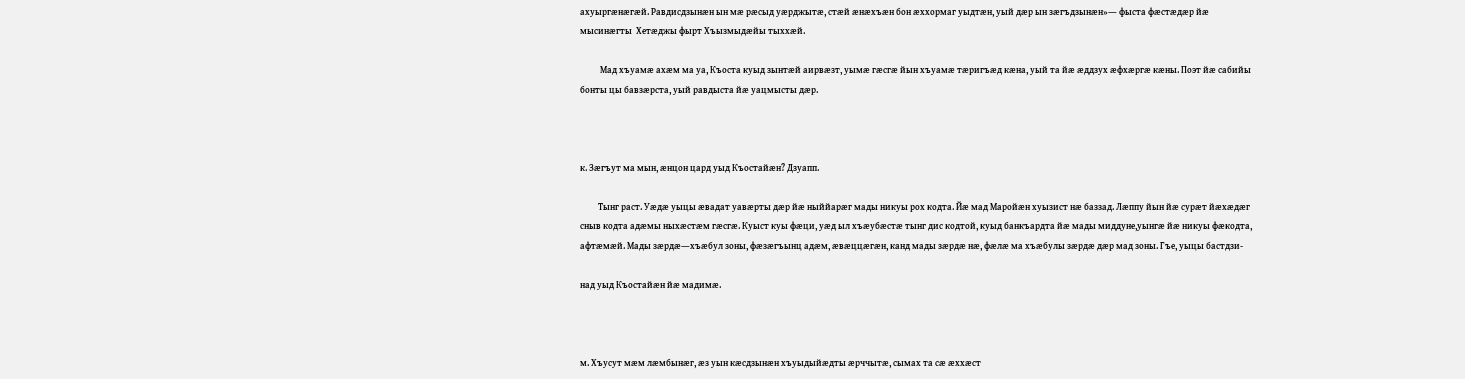ахуыргӕнӕгӕй. Равдисдзынӕн ын мӕ рӕсыд уӕрджытӕ, стӕй ӕнӕхъӕн бон ӕххормаг уыдтӕн, уый дӕр ын зӕгъдзынӕн»― фыста фӕстӕдӕр йӕ мысинӕгты  Хетӕджы фырт Хъызмыдӕйы тыххӕй.

          Мад хъуамӕ ахӕм ма уа, Къоста куыд зынтӕй аирвӕзт, уымӕ гӕсгӕ йын хъуамӕ тӕригъӕд кӕна, уый та йӕ ӕддзух ӕфхӕргӕ кӕны. Поэт йӕ сабийы бонты цы бавзӕрста, уый равдыста йӕ уацмысты дӕр.



к. Зӕгъут ма мын, ӕнцон цард уыд Къостайӕн? Дзуапп.

         Тынг раст. Уӕдӕ уыцы ӕвадат уавӕрты дӕр йӕ ныййарӕг мады никуы рох кодта. Йӕ мад Маройӕн хуызист нӕ баззад. Лӕппу йын йӕ сурӕт йӕхӕдӕг сныв кодта адӕмы ныхӕстӕм гӕсгӕ. Куыст куы фӕци, уӕд ыл хъӕубӕстӕ тынг дис кодтой, куыд банкъардта йӕ мады миддуне,уынгӕ йӕ никуы фӕкодта, афтӕмӕй. Мады зӕрдӕ―хъӕбул зоны, фӕзӕгъынц адӕм, ӕвӕццӕгӕн, канд мады зӕрдӕ нӕ, фӕлӕ ма хъӕбулы зӕрдӕ дӕр мад зоны. Гъе, уыцы бастдзи-

над уыд Къостайӕн йӕ мадимӕ.



м. Хъусут мӕм лӕмбынӕг, ӕз уын кӕсдзынӕн хъуыдыйӕдты ӕрччытӕ, сымах та сӕ ӕххӕст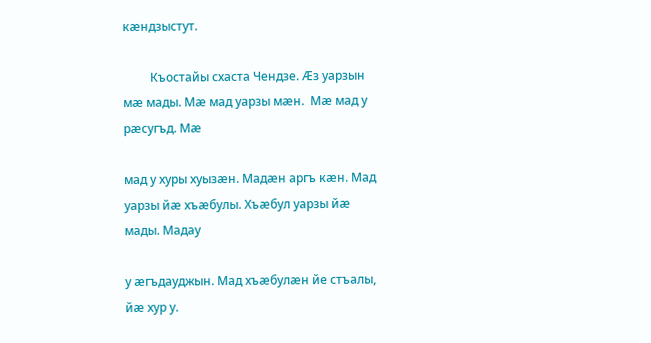кӕндзыстут.

         Къостайы схаста Чендзе. Ӕз уарзын мӕ мады. Мӕ мад уарзы мӕн.  Мӕ мад у рӕсугъд. Мӕ

мад у хуры хуызӕн. Мадӕн аргъ кӕн. Мад уарзы йӕ хъӕбулы. Хъӕбул уарзы йӕ мады. Мадау

у ӕгъдауджын. Мад хъӕбулӕн йе стъалы, йӕ хур у.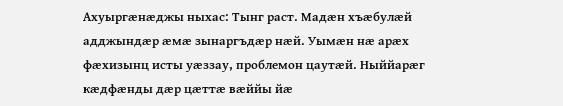Ахуыргӕнӕджы ныхас: Тынг раст. Мадӕн хъӕбулӕй адджындӕр ӕмӕ зынаргъдӕр нӕй. Уымӕн нӕ арӕх фӕхизынц исты уӕззау, проблемон цаутӕй. Ныййарӕг кӕдфӕнды дӕр цӕттӕ вӕййы йӕ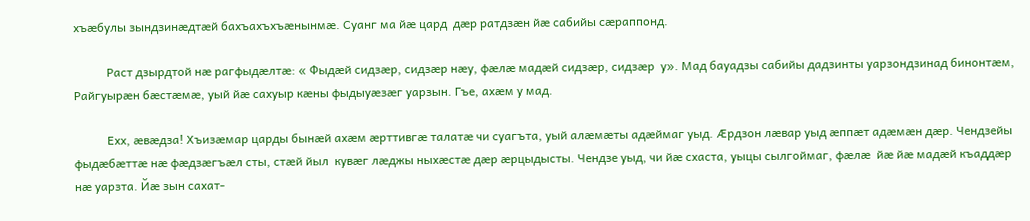хъӕбулы зындзинӕдтӕй бахъахъхъӕнынмӕ. Суанг ма йӕ цард  дӕр ратдзӕн йӕ сабийы сӕраппонд.

           Раст дзырдтой нӕ рагфыдӕлтӕ: « Фыдӕй сидзӕр, сидзӕр нӕу, фӕлӕ мадӕй сидзӕр, сидзӕр  у». Мад бауадзы сабийы дадзинты уарзондзинад бинонтӕм, Райгуырӕн бӕстӕмӕ, уый йӕ сахуыр кӕны фыдыуӕзӕг уарзын. Гъе, ахӕм у мад.

           Ехх, ӕвӕдза! Хъизӕмар царды бынӕй ахӕм ӕрттивгӕ талатӕ чи суагъта, уый алӕмӕты адӕймаг уыд. Ӕрдзон лӕвар уыд ӕппӕт адӕмӕн дӕр. Чендзейы фыдӕбӕттӕ нӕ фӕдзӕгъӕл сты, стӕй йыл  кувӕг лӕджы ныхӕстӕ дӕр ӕрцыдысты. Чендзе уыд, чи йӕ схаста, уыцы сылгоймаг, фӕлӕ  йӕ йӕ мадӕй къаддӕр нӕ уарзта. Йӕ зын сахат-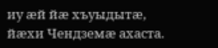иу ӕй йӕ хъуыдытӕ, йӕхи Чендземӕ ахаста.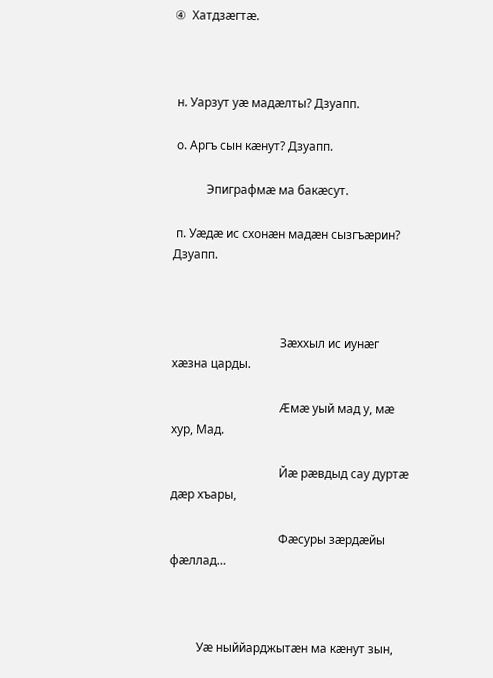④  Хатдзӕгтӕ.



 н. Уарзут уӕ мадӕлты? Дзуапп.

 о. Аргъ сын кӕнут? Дзуапп.

           Эпиграфмӕ ма бакӕсут.

 п. Уӕдӕ ис схонӕн мадӕн сызгъӕрин? Дзуапп.



                                    Зӕххыл ис иунӕг хӕзна царды.

                                    Ӕмӕ уый мад у, мӕ хур, Мад.

                                    Йӕ рӕвдыд сау дуртӕ дӕр хъары,

                                    Фӕсуры зӕрдӕйы фӕллад…



         Уӕ ныййарджытӕн ма кӕнут зын,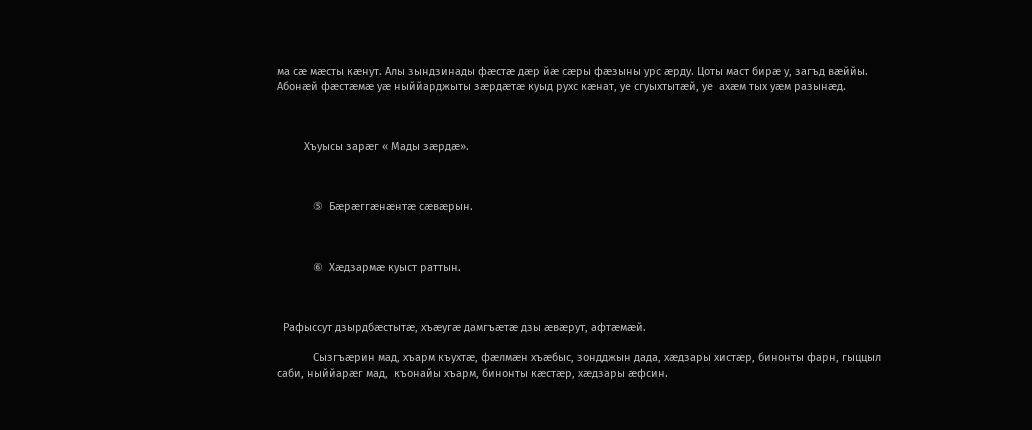ма сӕ мӕсты кӕнут. Алы зындзинады фӕстӕ дӕр йӕ сӕры фӕзыны урс ӕрду. Цоты маст бирӕ у, загъд вӕййы. Абонӕй фӕстӕмӕ уӕ ныййарджыты зӕрдӕтӕ куыд рухс кӕнат, уе сгуыхтытӕй, уе  ахӕм тых уӕм разынӕд.



         Хъуысы зарӕг « Мады зӕрдӕ».



            ⑤  Бӕрӕггӕнӕнтӕ сӕвӕрын.



            ⑥  Хӕдзармӕ куыст раттын.



  Рафыссут дзырдбӕстытӕ, хъӕугӕ дамгъӕтӕ дзы ӕвӕрут, афтӕмӕй.

            Сызгъӕрин мад, хъарм къухтӕ, фӕлмӕн хъӕбыс, зондджын дада, хӕдзары хистӕр, бинонты фарн, гыццыл саби, ныййарӕг мад,  къонайы хъарм, бинонты кӕстӕр, хӕдзары ӕфсин.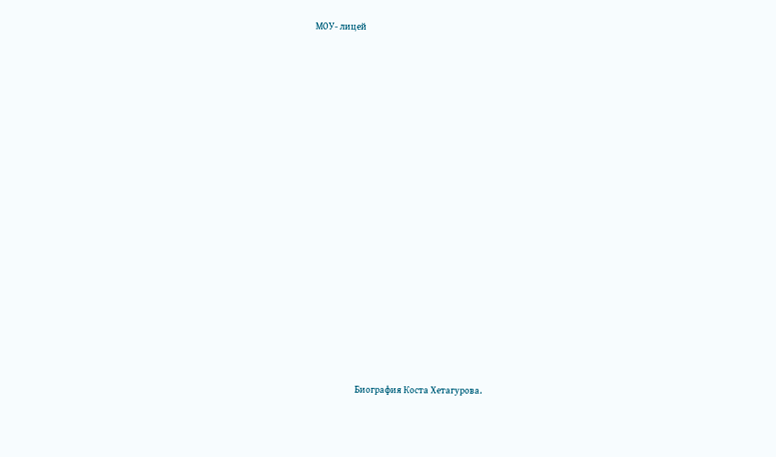МОУ- лицей





















                     Биография Коста Хетагурова.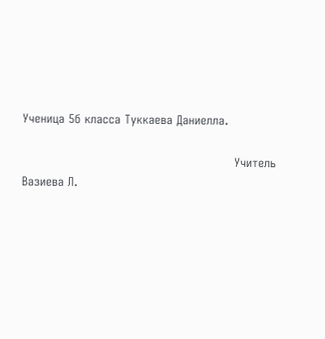Ученица 5б класса Туккаева Даниелла.

                                                     Учитель Вазиева Л.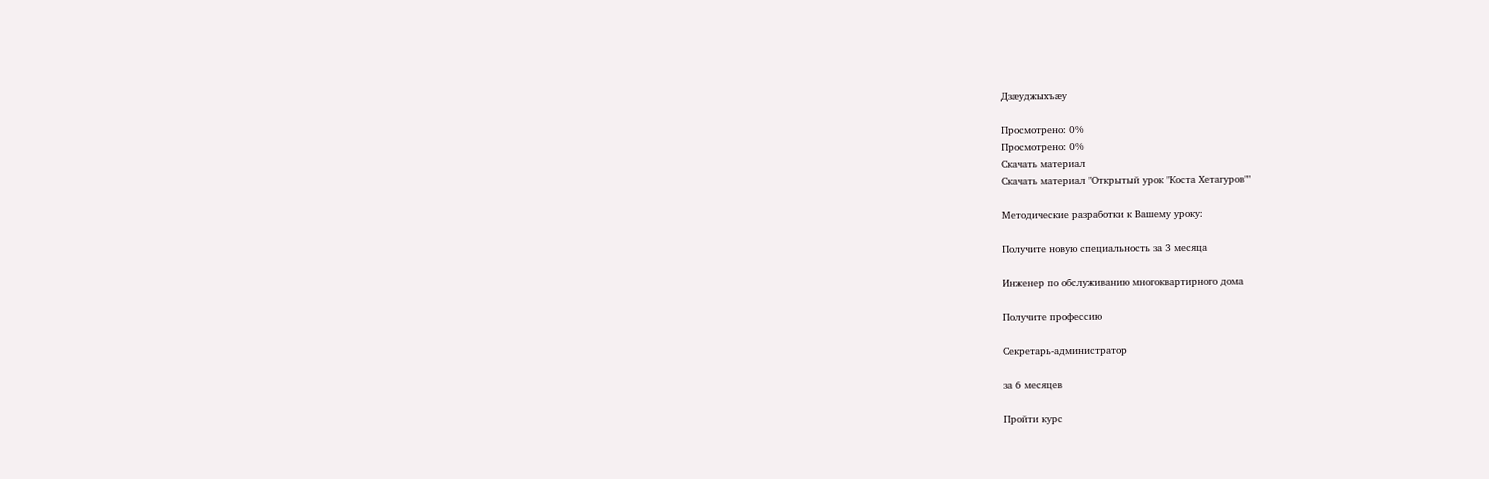Дзӕуджыхъӕу

Просмотрено: 0%
Просмотрено: 0%
Скачать материал
Скачать материал "Открытый урок "Коста Хетагуров""

Методические разработки к Вашему уроку:

Получите новую специальность за 3 месяца

Инженер по обслуживанию многоквартирного дома

Получите профессию

Секретарь-администратор

за 6 месяцев

Пройти курс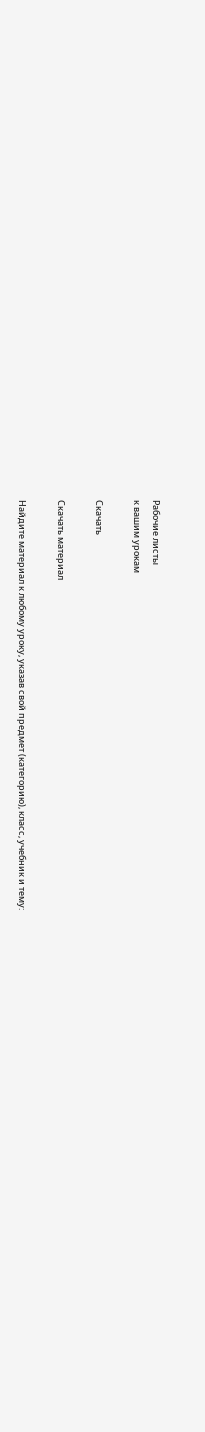Рабочие листы
к вашим урокам

Скачать

Скачать материал

Найдите материал к любому уроку, указав свой предмет (категорию), класс, учебник и тему: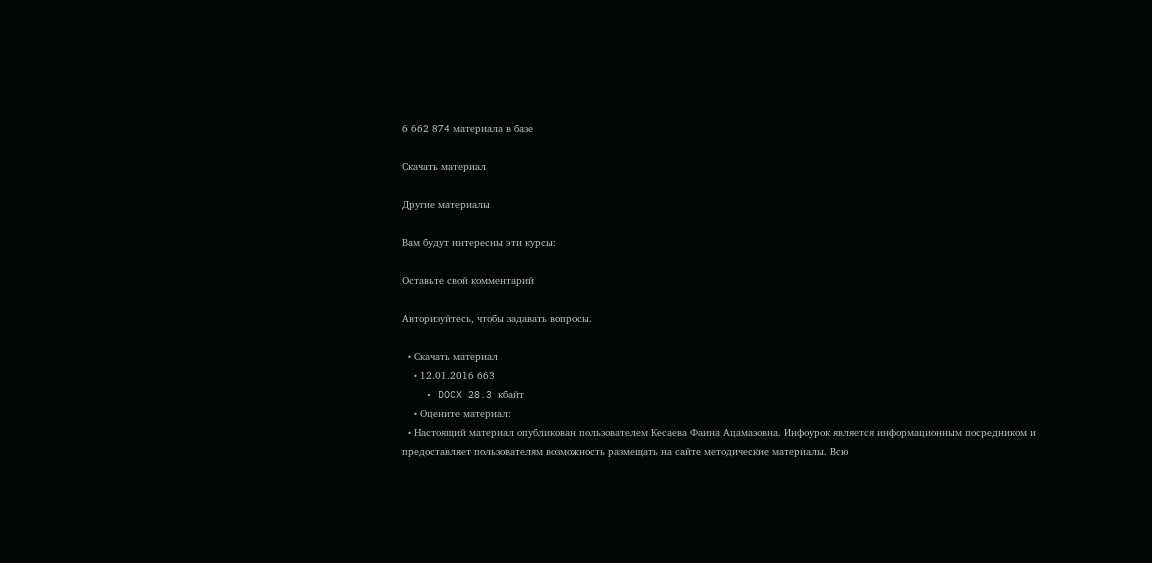6 662 874 материала в базе

Скачать материал

Другие материалы

Вам будут интересны эти курсы:

Оставьте свой комментарий

Авторизуйтесь, чтобы задавать вопросы.

  • Скачать материал
    • 12.01.2016 663
    • DOCX 28.3 кбайт
    • Оцените материал:
  • Настоящий материал опубликован пользователем Кесаева Фаина Ацамазовна. Инфоурок является информационным посредником и предоставляет пользователям возможность размещать на сайте методические материалы. Всю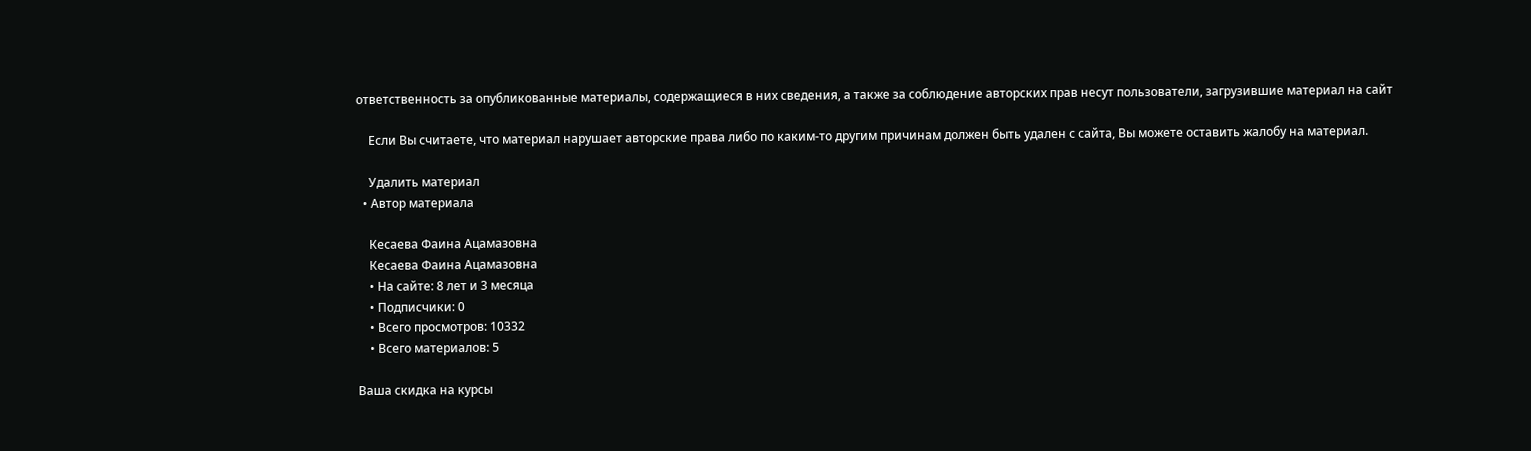ответственность за опубликованные материалы, содержащиеся в них сведения, а также за соблюдение авторских прав несут пользователи, загрузившие материал на сайт

    Если Вы считаете, что материал нарушает авторские права либо по каким-то другим причинам должен быть удален с сайта, Вы можете оставить жалобу на материал.

    Удалить материал
  • Автор материала

    Кесаева Фаина Ацамазовна
    Кесаева Фаина Ацамазовна
    • На сайте: 8 лет и 3 месяца
    • Подписчики: 0
    • Всего просмотров: 10332
    • Всего материалов: 5

Ваша скидка на курсы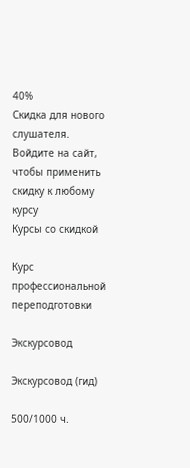40%
Скидка для нового слушателя. Войдите на сайт, чтобы применить скидку к любому курсу
Курсы со скидкой

Курс профессиональной переподготовки

Экскурсовод

Экскурсовод (гид)

500/1000 ч.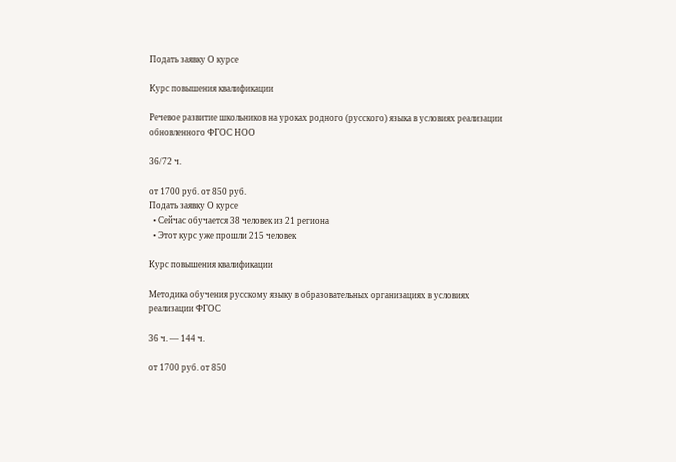Подать заявку О курсе

Курс повышения квалификации

Речевое развитие школьников на уроках родного (русского) языка в условиях реализации обновленного ФГОС НОО

36/72 ч.

от 1700 руб. от 850 руб.
Подать заявку О курсе
  • Сейчас обучается 38 человек из 21 региона
  • Этот курс уже прошли 215 человек

Курс повышения квалификации

Методика обучения русскому языку в образовательных организациях в условиях реализации ФГОС

36 ч. — 144 ч.

от 1700 руб. от 850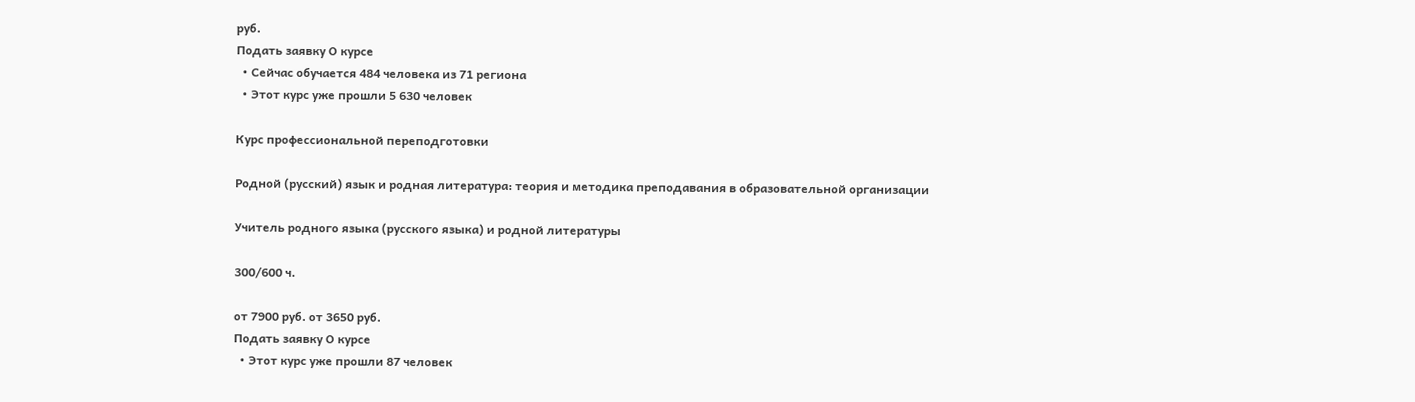руб.
Подать заявку О курсе
  • Сейчас обучается 484 человека из 71 региона
  • Этот курс уже прошли 5 630 человек

Курс профессиональной переподготовки

Родной (русский) язык и родная литература: теория и методика преподавания в образовательной организации

Учитель родного языка (русского языка) и родной литературы

300/600 ч.

от 7900 руб. от 3650 руб.
Подать заявку О курсе
  • Этот курс уже прошли 87 человек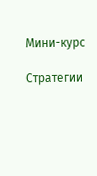Мини-курс

Стратегии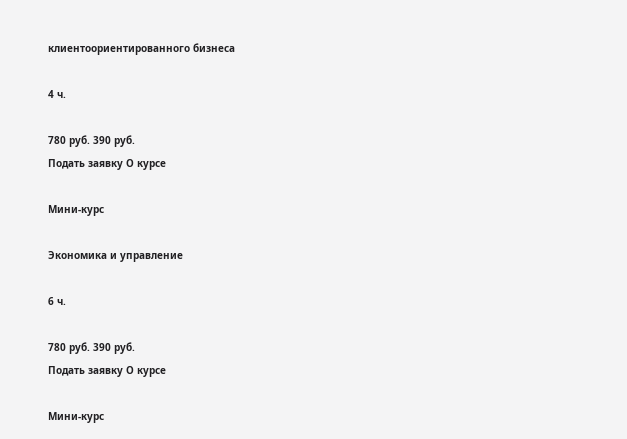клиентоориентированного бизнеса

4 ч.

780 руб. 390 руб.
Подать заявку О курсе

Мини-курс

Экономика и управление

6 ч.

780 руб. 390 руб.
Подать заявку О курсе

Мини-курс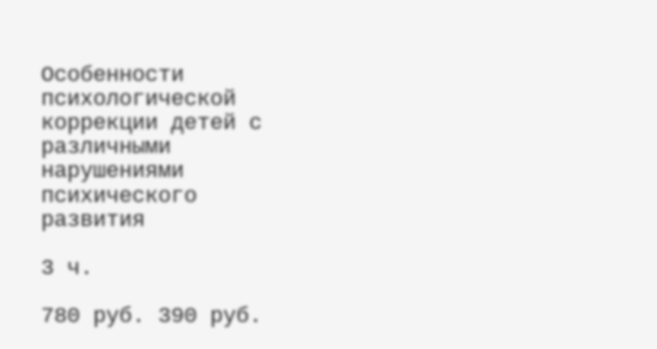Особенности психологической коррекции детей с различными нарушениями психического развития

3 ч.

780 руб. 390 руб.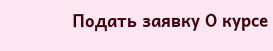Подать заявку О курсе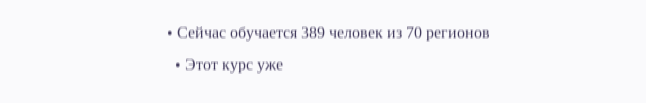• Сейчас обучается 389 человек из 70 регионов
  • Этот курс уже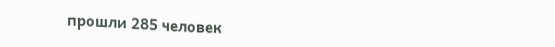прошли 285 человек